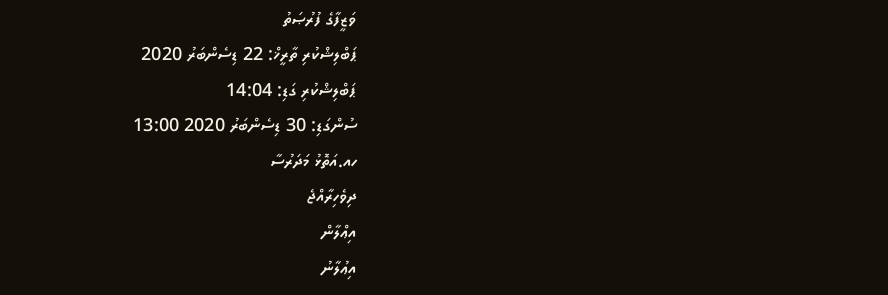ވަޒީފާގެ ފުރުޞަތު
ޕަބްލިޝްކުރި ތާރީޚް: 22 ޑިސެންބަރު 2020
ޕަބްލިޝްކުރި ގަޑި: 14:04
ސުންގަޑި: 30 ޑިސެންބަރު 2020 13:00
ހއ.އަތޮޅު މަދަރުސާ
ދިވެހިރާއްޖެ
އިޢްލާން
އިޢުލާނު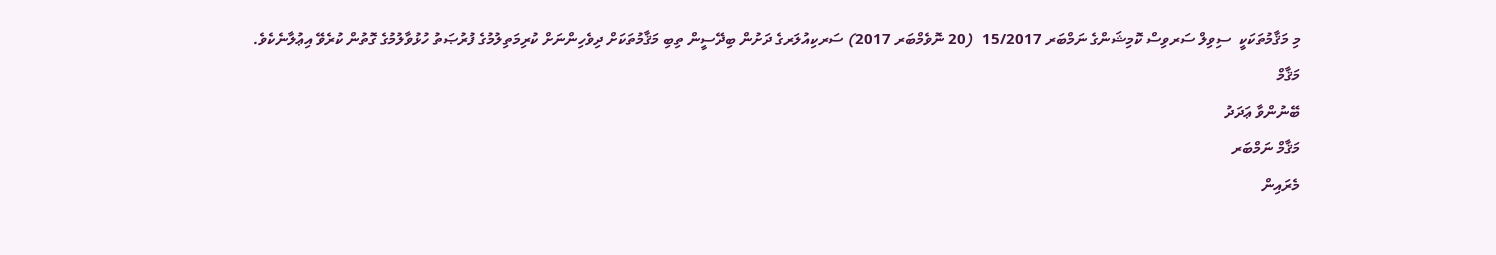މި މަޤާމުތަކަކީ  ސިވިލް ސަރވިސް ކޮމިޝަންގެ ނަމްބަރ 15/2017  (20 ނޮވެމްބަރ 2017) ސަރކިއުލަރގެ ދަށުން ބިދޭސީން ތިބި މަޤާމުތަކަށް ދިވެހިންނަށް ކުރިމަތިލުމުގެ ފުރުޞަތު ހުޅުވާލުމުގެ ގޮތުން ކުރެވޭ އިޢުލާނެކެވެ.
މަޤާމް
ބޭނުންވާ ޢަދަދު
މަޤާމް ނަމްބަރ
މެރައިން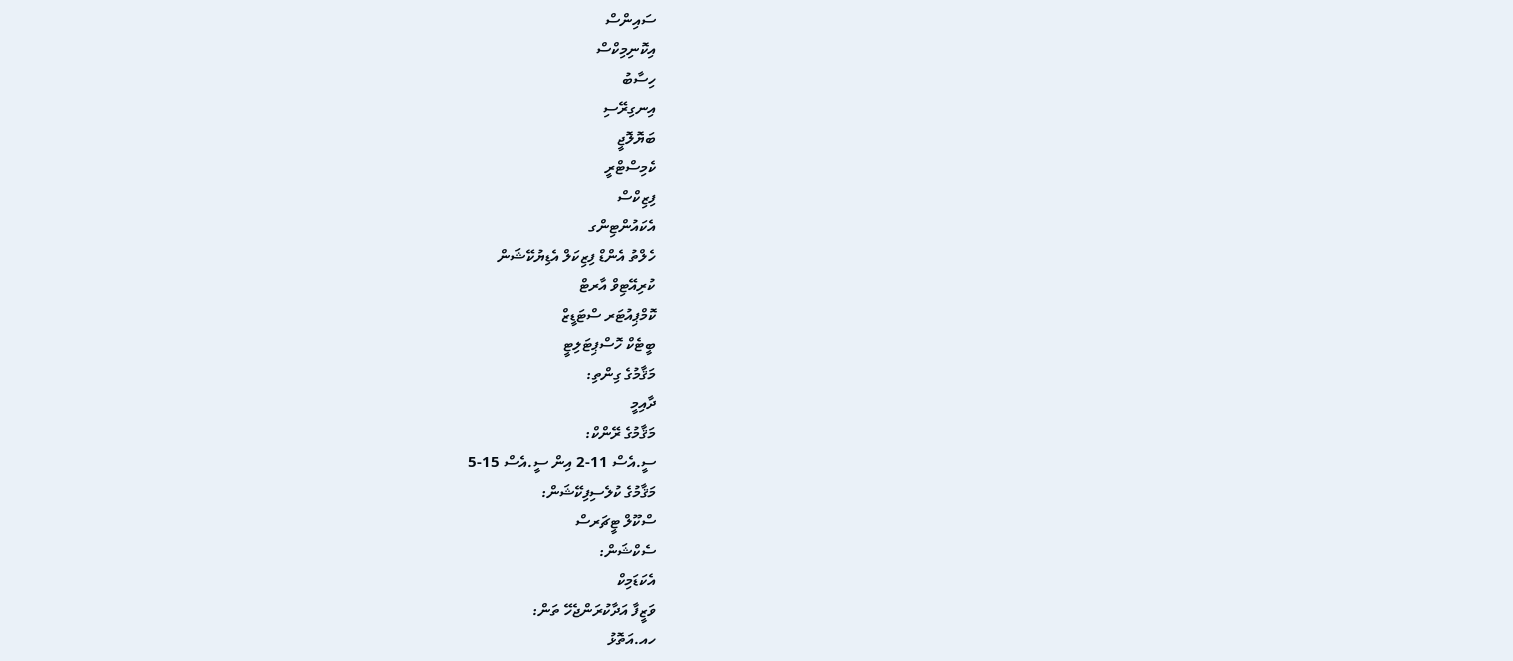ސައިންސް
އިކޮނިމިކްސް
ހިސާބު
އިނގިރޭސި
ބަޔޮލޮޖީ
ކެމިސްޓްރީ
ފިޒިކްސް
އެކައުންޓިންގ
ހެލްތު އެންޑް ފިޒިކަލް އެޑިޔުކޭޝަން
ކުރިއޭޓިވް އާރޓް
ކޮމްޕިއުޓަރ ސްޓަޑީޒް
ބީޓެކް ހޮސްޕިޓަލިޓީ
މަޤާމުގެ ގިންތި:
ދާއިމީ
މަޤާމުގެ ރޭންކް:
ސީ.އެސް 11-2 އިން ސީ.އެސް 15-5
މަޤާމުގެ ކުލެސިފިކޭޝަން:
ސްކޫލް ޓީޗަރސް
ސެކްޝަން:
އެކަޑަމިކް
ވަޒީފާ އަދާކުރަންޖެހޭ ތަން:
ހއ.އަތޮޅު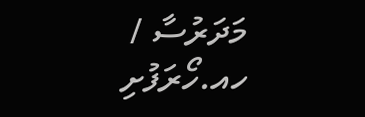މަދަރުސާ / ހއ.ހޯރަފުށި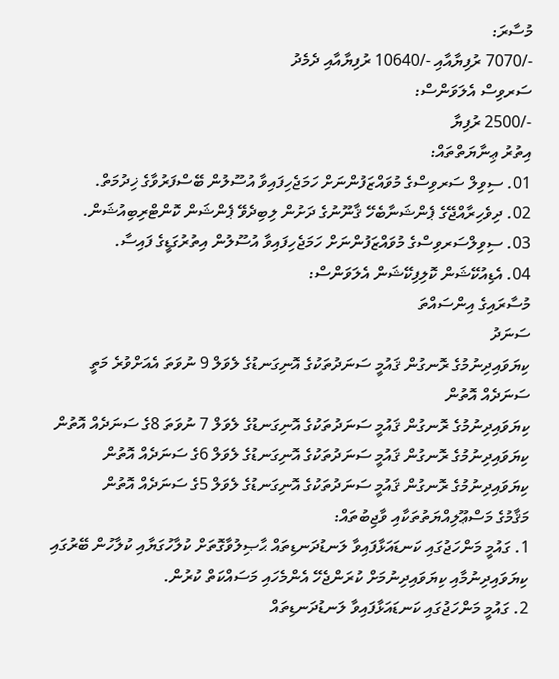މުސާރަ:
-/7070 ރުފިޔާއާއި -/10640 ރުފިޔާއާއި ދެމެދު
ސަރވިސް އެލަވަންސް:
-/2500 ރުފިޔާ
އިތުރު ޢިނާޔަތްތައް:
01. ސިވިލް ސަރވިސްގެ މުވައްޒަފުންނަށް ހަމަޖެހިފައިވާ އުސޫލުން ބޭސްފަރުވާގެ ޚިދުމަތް.
02. ދިވެހިރާއްޖޭގެ ޕެންޝަނާބެހޭ ޤާނޫނުގެ ދަށުން ލިބިދެވޭ ޕެންޝަން ކޮންޓްރިބިއުޝަން.
03. ސިވިލްސަރވިސްގެ މުވައްޒަފުންނަށް ހަމަޖެހިފައިވާ އުސޫލުން އިތުރުގަޑީގެ ފައިސާ.
04. އެޑިއުކޭޝަން ކޮލިފިކޭޝަން އެލަވަންސް:
މުސާރައިގެ އިންސައްތަ
ސަނަދު
ކިޔަވައިދިނުމުގެ ރޮނގުން ޤައުމީ ސަނަދުތަކުގެ އޮނިގަނޑުގެ ލެވަލް 9 ނުވަތަ އެއަށްވުރެ މަތީ ސަނަދެއް އޮތުން
ކިޔަވައިދިނުމުގެ ރޮނގުން ޤައުމީ ސަނަދުތަކުގެ އޮނިގަނޑުގެ ލެވަލް 7 ނުވަތަ 8ގެ ސަނަދެއް އޮތުން
ކިޔަވައިދިނުމުގެ ރޮނގުން ޤައުމީ ސަނަދުތަކުގެ އޮނިގަނޑުގެ ލެވަލް 6ގެ ސަނަދެއް އޮތުން
ކިޔަވައިދިނުމުގެ ރޮނގުން ޤައުމީ ސަނަދުތަކުގެ އޮނިގަނޑުގެ ލެވަލް 5ގެ ސަނަދެއް އޮތުން
މަޤާމުގެ މަސްޢޫލިއްޔަތުތަކާއި ވާޖިބުތައް:
1. ގައުމީ މަންހަޖުގައި ކަނޑައަޅާފައިވާ ލަނޑުދަނޑިތައް ޙާޞިލުވާގޮތަށް ކުލާހުގަޔާއި ކުލާހުން ބޭރުގައި ކިޔަވައިދިނުމާއި ކިޔަވައިދިނުމަށް ކުރަންޖެހޭ އެންމެހައި މަސައްކަތް ކުރުން.
2. ގައުމީ މަންހަޖުގައި ކަނޑައަޅާފައިވާ ލަނޑުދަނޑިތައް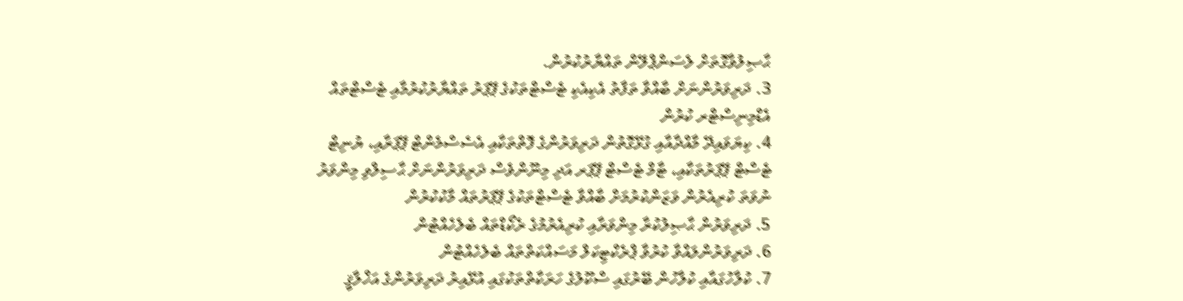ޙާޞިލުވާގޮތަށް ލެސަންޕްލޭން ތައްޔާރުކުރުން.
3. ދަރިވަރުންނަށް ބާއްވާ ތަފާތު އެކިއެކި ޓެސްޓްތަކުގެ ޕޭޕަރު ތައްޔާރުކުރުމާއި ޓެސްޓްތައް އެޑްމިނިސްޓްރ ކުރުން
4. ކިޔަވައިދޭ މާއްދާއާއި ގުޅޭގޮތުން ދަރިވަރުންގެ ފޮތްތަކާއި އެސެސްމެންޓް ޕޭޕަރާއި، ޔުނިޓް ޓެސްޓް ޕޭޕަރުތަކާއި، ޓާމް ޓެސްޓް ޕޭޕަރ އަދި މިނޫންވެސް ދަރިވަރުންނަށް ޙާސިލްވި މިންވަރު ނުވަތަ ކުރިއެރުން ވަޒަންކުރުމަށް ބާއްވާ ޓެސްޓްތަކުގެ ޕޭޕަރުތައް މާކުކުރުން
5. ދަރިވަރުން ޙާޞިލުކުރާ މިންވަރާއި ކުރިއެރުމުގެ ރެކޯޑްތައް ބެލެހެއްޓުން
6. ދަރިވަރުންލައްވާ ކުރުވާ ޕްރެކްޓިކަލް މަސައްކަތްތައް ބެލެހެއްޓުން
7. ކުލާހުގައާއި ކުލާހުން ބޭރުގައި ސްކޫލުގެ ހަރަކާތްތަކުގައި އުޅޭއިރު ދަރިވަރުންގެ އަޚްލާޤީ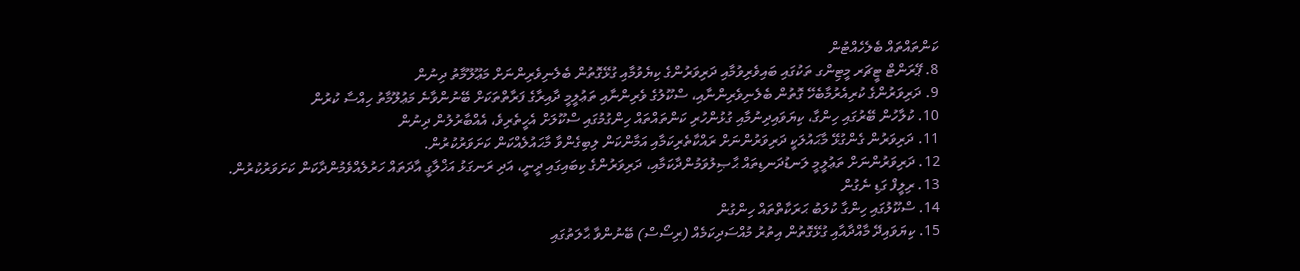ކަންތައްތައް ބެލެހެއްޓުން
8. ޕޭރަންޓް ޓީޗަރ މީޓިންގ ތަކުގައި ބައިވެރިވުމާއި ދަރިވަރުންގެ ކިޔެވުމާއި ގުޅޭގޮތުން ބެލެނިވެރިންނަށް މަޢޫލޫމާތު ދިނުން
9. ދަރިވަރުންގެ ކުރިއެރުމާބެހޭ ގޮތުން ބެލެނިވެރިންނާއި، ސްކޫލުގެ ވެރިންނާއި ތަޢުލީމީ ދާއިރާގެ ފަރާތްތަކަށް ބޭނުންވާނެ މަޢުލޫމާތު ހިއްސާ ކުރުން
10. ކުލާހުން ބޭރުގައި ހިންގާ، ކިޔަވައިދިނުމާއި ގުޅުންހުރި ކަންތައްތައް ހިންގުމުގައި ސްކޫލަށް އެހީތެރިވެ، އެއްބާރުލުން ދިނުން
11. ދަރިވަރުން ގެންގުޅޭ މާޙައުލަކީ ދަރިވަރުންނަށް ރައްކާތެރިކަމާއި އަމާންކަން ލިބިގެންވާ މާޙައުލެއްކަން ކަށަވަރުކުރުން.
12. ދަރިވަރުންނަށް ތަޢުލީމީ ލަނޑުދަނޑިތައް ޙާޞިލުވަމުންދާކަމާއި، ދަރިވަރުންގެ ކިބައިގައި ދީނީ، އަދި ރަނގަޅު އަޚްލާގީ އާދަތައް ހަރުލެއްވެމުންދާކަން ކަށަވަރުކުރުން.
13. ރިލީފް ގަޑި ނެގުން
14. ސްކޫލުގައި ހިންގާ ކުލަބު ޙަރަކާތްތައް ހިންގުން
15. ކިޔަވައިދޭ މާއްދާއާއި ގުޅޭގޮތުން އިތުރު މުއްސަދިކަމެއް (ރިސޯސް) ބޭނުންވާ ޙާލަތުގައި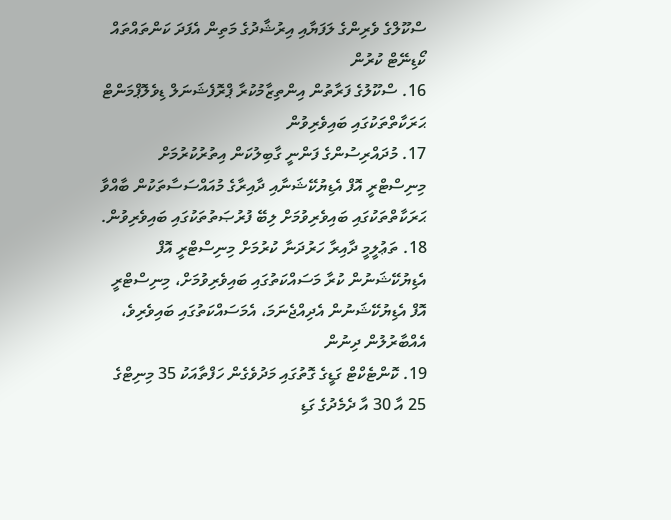ސްކޫލްގެ ވެރިންގެ ލަފަޔާއި އިރުޝާދުގެ މަތިން އެފަދަ ކަންތައްތައް ކޯޑިނޭޓް ކުރުން
16. ސްކޫލުގެ ފަރާތުން އިންތިޒާމުކުރާ ޕްރޮފެޝަނަލް ޑިވެލޮޕްމަންޓް ޙަރަކާތްތަކުގައި ބައިވެރިވުން
17. މުދައްރިސުންގެ ފަންނީ ގާބިލުކަން އިތުރުކުރުމަށް މިނިސްޓްރީ އޮފް އެޑިޔުކޭޝަނާއި ދާއިރާގެ މުއައްސަސާތަކުން ބާއްވާ ޙަރަކާތްތަކުގައި ބައިވެރިވުމަށް ލިބޭ ފުރުޞަތުތަކުގައި ބައިވެރިވުން.
18. ތަޢުލީމީ ދާއިރާ ހަރުދަނާ ކުރުމަށް މިނިސްޓްރީ އޮފް އެޑިޔުކޭޝަނުން ކުރާ މަސައްކަތުގައި ބައިވެރިވުމަށް، މިނިސްޓްރީ އޮފް އެޑިޔުކޭޝަނުން އެދިއްޖެނަމަ، އެމަސައްކަތުގައި ބައިވެރިވެ، އެއްބާރުލުން ދިނުން
19. ކޮންޓެކްޓް ގަޑީގެ ގޮތުގައި މަދުވެގެން ހަފްތާއަކު 35 މިނިޓްގެ 25 އާ 30 އާ ދެމެދުގެ ގަޑި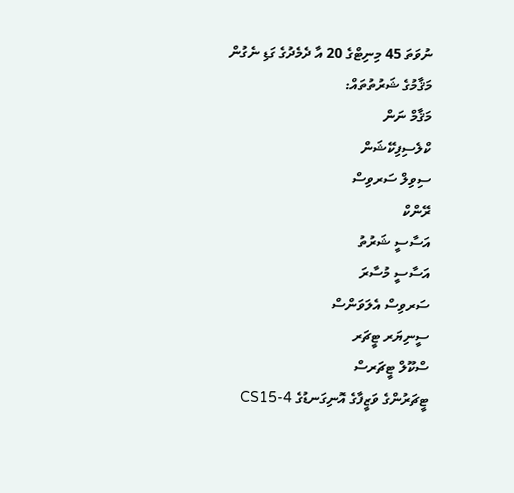ނުވަތަ 45 މިނިޓްގެ 20 އާ ދެމެދުގެ ގަޑި ނެގުން
މަޤާމުގެ ޝަރުތުތައް:
މަޤާމް ނަން
ކްލެސިފިކޭޝަން
ސިވިލް ސަރވިސް
ރޭންކް
އަސާސީ ޝަރުތު
އަސާސީ މުސާރަ
ސަރވިސް އެލަވަންސް
ސީނިޔަރ ޓީޗަރ
ސްކޫލް ޓީޗަރސް
ޓީޗަރުންގެ ވަޒީފާގެ އޮނިގަނޑުގެ CS15-4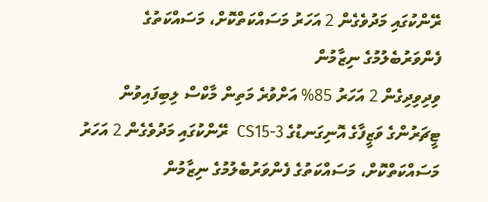ރޭންކުގައި މަދުވެގެން 2 އަހަރު މަސައްކަތްކޮށް، މަސައްކަތުގެ ފެންވަރުބެލުމުގެ ނިޒާމުން
ވިދިވިދިގެން 2 އަހަރު 85% އަށްވުރެ މަތިން މާކްސް ލިބިފައިވުން
ޓީޗަރުންގެ ވަޒީފާގެ އޮނިގަނޑުގެ CS15-3  ރޭންކުގައި މަދުވެގެން 2 އަހަރު މަސައްކަތްކޮށް، މަސައްކަތުގެ ފެންވަރުބެލުމުގެ ނިޒާމުން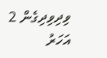ވިދިވިދިގެން 2 އަހަރު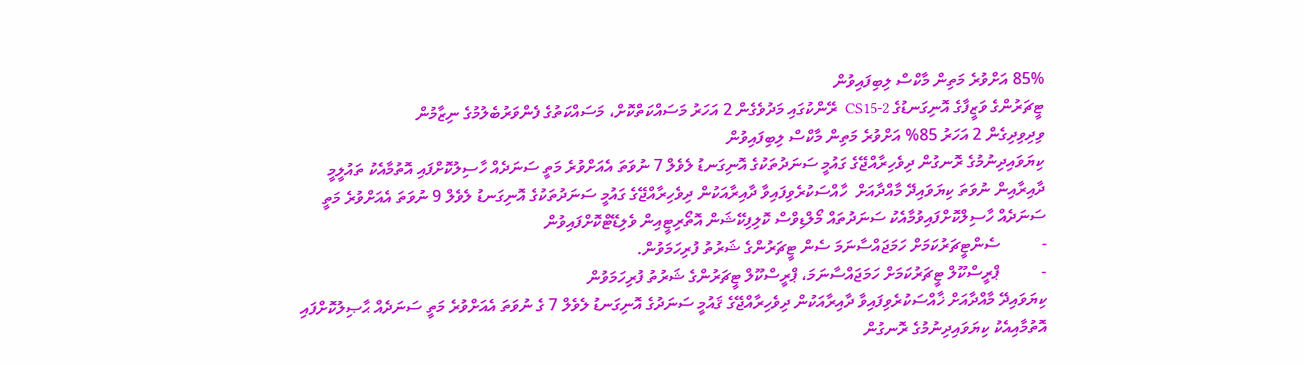85% އަށްވުރެ މަތިން މާކްސް ލިބިފައިވުން
ޓީޗަރުންގެ ވަޒީފާގެ އޮނިގަނޑުގެ CS15-2  ރޭންކުގައި މަދުވެގެން 2 އަހަރު މަސައްކަތްކޮށް، މަސައްކަތުގެ ފެންވަރުބެލުމުގެ ނިޒާމުން
ވިދިވިދިގެން 2 އަހަރު 85% އަށްވުރެ މަތިން މާކްސް ލިބިފައިވުން
ކިޔަވައިދިނުމުގެ ރޮނގުން ދިވެހިރާއްޖޭގެ ގައުމީ ސަނަދުތަކުގެ އޮނިގަނޑު ލެވެލް 7 ނުވަތަ އެއަށްވުރެ މަތީ ސަނަދެއް ހާސިލުކޮށްފައި އޮތުމާއެކު ތައުލީމީ ދާއިރާއިން ނުވަތަ ކިޔަވައިދޭ މާއްދާއަށް  ހާއްސަކުރެވިފައިވާ ދާއިރާއަކުން ދިވެހިރާއްޖޭގެ ގައުމީ ސަނަދުތަކުގެ އޮނިގަނޑު ލެވެލް 9 ނުވަތަ އެއަށްވުރެ މަތީ ސަނަދެއް ހާސިލްކޮށްފައިވުމާއެކު ސަނަދުތައް މޯލްޑިވްސް ކޮލިފިކޭޝަން އޮތޯރިޓީއިން ވެލިޑޭޓްކޮށްފައިވުން
-          ސެންޓީޗަރުކަމަށް ހަމަޖައްސާނަމަ ސެން ޓީޗަރުންގެ ޝަރުތު ފުރިހަމަވުން.
-          ޕްރީސްކޫލް ޓީޗަރުކަމަށް ހަމަޖައްސާނަމަ، ޕްރީސްކޫލް ޓީޗަރުންގެ ޝަރުތު ފުރިހަމަވުން
ކިޔަވައިދޭ މާއްދާއަށް ޚާއްސަކުރެވިފައިވާ ދާއިރާއަކުން ދިވެހިރާއްޖޭގެ ޤައުމީ ސަނަދުގެ އޮނިގަނޑު ލެވެލް 7 ގެ ނުވަތަ އެއަށްވުރެ މަތީ ސަނަދެއް ޙާޞިލުކޮށްފައި އޮތުމާއިއެކު ކިޔަވައިދިނުމުގެ ރޮނގުން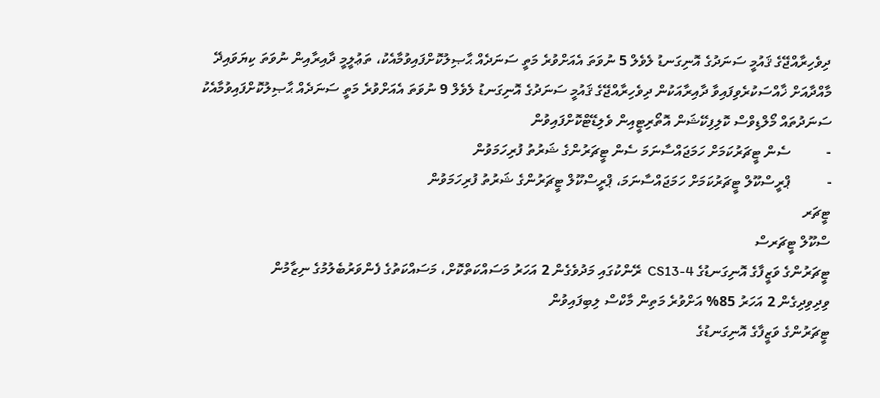ދިވެހިރާއްޖޭގެ ޤައުމީ ސަނަދުގެ އޮނިގަނޑު ލެވެލް 5 ނުވަތަ އެއަށްވުރެ މަތީ ސަނަދެއް ޙާޞިލުކޮށްފައިވުމާއެކު، ތަޢުލީމީ ދާއިރާއިން ނުވަތަ ކިޔަވައިދޭ މާއްދާއަށް ޚާއްސަކުރެވިފައިވާ ދާއިރާއަކުން ދިވެހިރާއްޖޭގެ ޤައުމީ ސަނަދުގެ އޮނިގަނޑު ލެވެލް 9 ނުވަތަ އެއަށްވުރެ މަތީ ސަނަދެއް ޙާޞިލުކޮށްފައިވުމާއެކު  ސަނަދުތައް މޯލްޑިވްސް ކޮލިފިކޭޝަން އޮތޯރިޓީއިން ވެލިޑޭޓްކޮށްފައިވުން
-          ސެން ޓީޗަރުކަމަށް ހަމަޖައްސާނަމަ ސެން ޓީޗަރުންގެ ޝަރުތު ފުރިހަމަވުން
-          ޕްރީސްކޫލް ޓީޗަރުކަމަށް ހަމަޖައްސާނަމަ، ޕްރީސްކޫލް ޓީޗަރުންގެ ޝަރުތު ފުރިހަމަވުން
ޓީޗަރ
ސްކޫލް ޓީޗަރސް
ޓީޗަރުންގެ ވަޒީފާގެ އޮނިގަނޑުގެ CS13-4  ރޭންކުގައި މަދުވެގެން 2 އަހަރު މަސައްކަތްކޮށް، މަސައްކަތުގެ ފެންވަރުބެލުމުގެ ނިޒާމުން
ވިދިވިދިގެން 2 އަހަރު 85% އަށްވުރެ މަތިން މާކްސް ލިބިފައިވުން
ޓީޗަރުންގެ ވަޒީފާގެ އޮނިގަނޑުގެ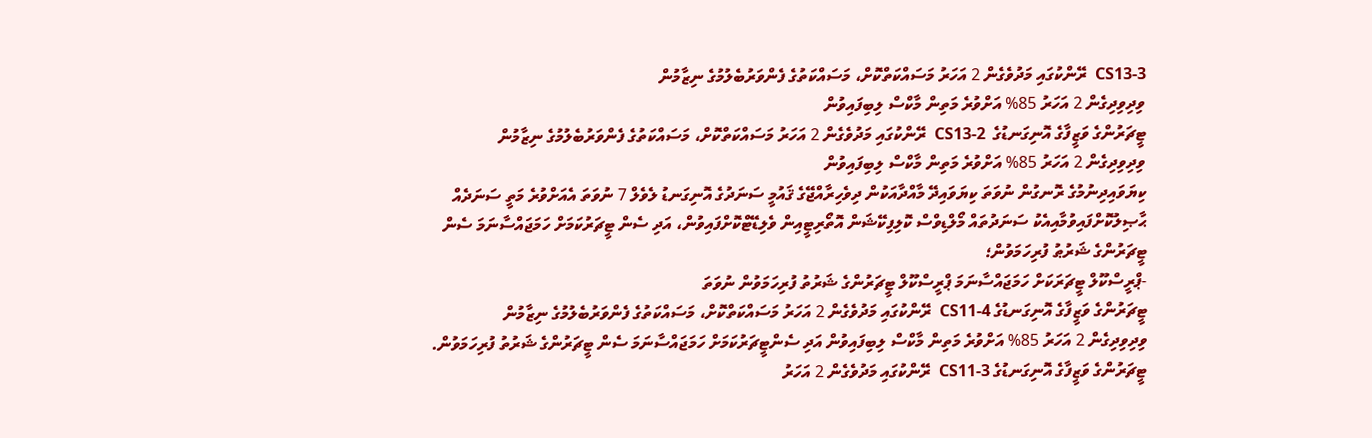CS13-3  ރޭންކުގައި މަދުވެގެން 2 އަހަރު މަސައްކަތްކޮށް، މަސައްކަތުގެ ފެންވަރުބެލުމުގެ ނިޒާމުން
ވިދިވިދިގެން 2 އަހަރު 85% އަށްވުރެ މަތިން މާކްސް ލިބިފައިވުން
ޓީޗަރުންގެ ވަޒީފާގެ އޮނިގަނޑުގެ  CS13-2  ރޭންކުގައި މަދުވެގެން 2 އަހަރު މަސައްކަތްކޮށް، މަސައްކަތުގެ ފެންވަރުބެލުމުގެ ނިޒާމުން
ވިދިވިދިގެން 2 އަހަރު 85% އަށްވުރެ މަތިން މާކްސް ލިބިފައިވުން
ކިޔަވައިދިނުމުގެ ރޮނގުން ނުވަތަ ކިޔަވައިދޭ މާއްދާއަކުން ދިވެހިރާއްޖޭގެ ޤައުމީ ސަނަދުގެ އޮނިގަނޑު ލެވެލް 7 ނުވަތަ އެއަށްވުރެ މަތީ ސަނަދެއް ޙާޞިލުކޮށްފައިވުމާއިއެކު ސަނަދުތައް މޯލްޑިވްސް ކޮލިފިކޭޝަން އޮތޯރިޓީއިން ވެލިޑޭޓްކޮށްފައިވުން، އަދި ސެން ޓީޗަރުކަމަށް ހަމަޖައްސާނަމަ ސެން ޓީޗަރުންގެ ޝަރުޠު ފުރިހަމަވުން؛
-ޕްރީސްކޫލް ޓީޗަރަކަށް ހަމަޖައްސާނަމަ ޕްރީސްކޫލް ޓީޗަރުންގެ ޝަރުތު ފުރިހަމަވުން ނުވަތަ
ޓީޗަރުންގެ ވަޒީފާގެ އޮނިގަނޑުގެ CS11-4  ރޭންކުގައި މަދުވެގެން 2 އަހަރު މަސައްކަތްކޮށް، މަސައްކަތުގެ ފެންވަރުބެލުމުގެ ނިޒާމުން
ވިދިވިދިގެން 2 އަހަރު 85% އަށްވުރެ މަތިން މާކްސް ލިބިފައިވުން އަދި ސެންޓީޗަރުކަމަށް ހަމަޖައްސާނަމަ ސެން ޓީޗަރުންގެ ޝަރުތު ފުރިހަމަވުން.
ޓީޗަރުންގެ ވަޒީފާގެ އޮނިގަނޑުގެ CS11-3  ރޭންކުގައި މަދުވެގެން 2 އަހަރު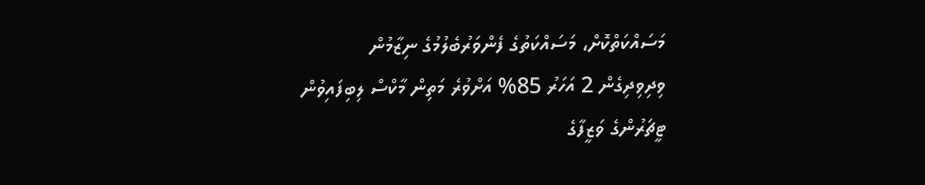މަސައްކަތްކޮށް، މަސައްކަތުގެ ފެންވަރުބެލުމުގެ ނިޒާމުން
ވިދިވިދިގެން 2 އަހަރު 85% އަށްވުރެ މަތިން މާކްސް ލިބިފައިވުން
ޓީޗަރުންގެ ވަޒީފާގެ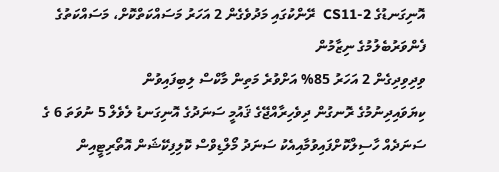އޮނިގަނޑުގެ CS11-2  ރޭންކުގައި މަދުވެގެން 2 އަހަރު މަސައްކަތްކޮށް، މަސައްކަތުގެ ފެންވަރުބެލުމުގެ ނިޒާމުން
ވިދިވިދިގެން 2 އަހަރު 85% އަށްވުރެ މަތިން މާކްސް ލިބިފައިވުން
ކިޔަވައިދިނުމުގެ ރޮނގުން ދިވެހިރާއްޖޭގެ ޤައުމީ ސަނަދުގެ އޮނިގަނޑު ލެވެލް 5 ނުވަތަ 6 ގެ ސަނަދެއް ހާސިލްކޮށްފައިވުމާއިއެކު ސަނަދު މޯލްޑިވްސް ކޮލިފިކޭޝަން އޮތޯރިޓީއިން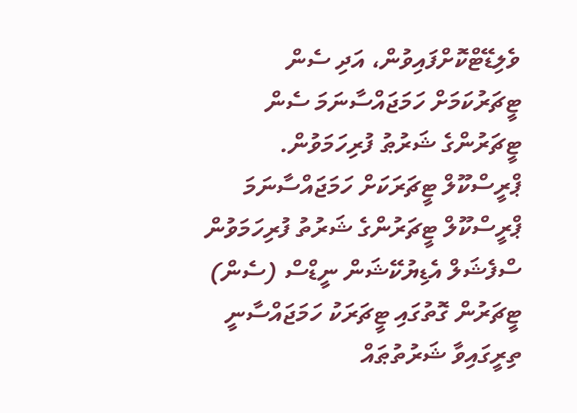ވެލިޑޭޓްކޮށްފައިވުން، އަދި ސެން ޓީޗަރުކަމަށް ހަމަޖައްސާނަމަ ސެން ޓީޗަރުންގެ ޝަރުޠު ފުރިހަމަވުން. ޕްރީސްކޫލް ޓީޗަރަކަށް ހަމަޖައްސާނަމަ ޕްރީސްކޫލް ޓީޗަރުންގެ ޝަރުތު ފުރިހަމަވުން
ސްފެޝަލް އެޑިޔުކޭޝަން ނީޑްސް (ސެން) ޓީޗަރުން ގޮތުގައި ޓީޗަރަކު ހަމަޖައްސާނީ ތިރީގައިވާ ޝަރުތުޠައް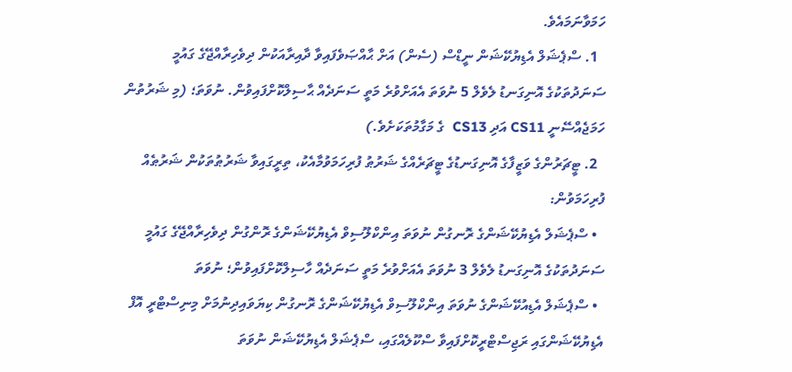ހަމަވާނަމައެވެ.
  1. ސްޕެޝަލް އެޑިޔުކޭޝަން ނީޑްސް (ސެން) އަށް ޙާއްޞަވެފައިވާ ދާއިރާއަކުން ދިވެހިރާއްޖޭގެ ގައުމީ ސަނަދުތަކުގެ އޮނިގަނޑު ލެވެލް 5 ނުވަތަ އެއަށްވުރެ މަތީ ސަނަދެއް ޙާސިލްކޮށްފައިވުން. ނުވަތަ؛ (މި ޝަރުތުން ހަމަޖެއްސޭނީ CS11 އަދި CS13  ގެ މަގާމުތަކަށެވެ.)
  2. ޓީޗަރުންގެ ވަޒީފާގެ އޮނިގަނޑުގެ ޓީޗަރެއްގެ ޝަރުޠު ފުރިހަމަވުމާއެކު، ތިރީގައިވާ ޝަރުޠުތަކުން ޝަރުޠެއް ފުރިހަމަވުން:
  • ސްޕެޝަލް އެޑިޔުކޭޝަންގެ ރޮނގުން ނުވަތަ އިންކްލޫސިވް އެޑިޔުކޭޝަންގެ ރޮންގުން ދިވެހިރާއްޖޭގެ ގައުމީ ސަނަދުތަކުގެ އޮނިގަނޑު ލެވެލް 3 ނުވަތަ އެއަށްވުރެ މަތީ ސަނަދެއް ހާސިލްކޮށްފައިވުން؛ ނުވަތަ
  • ސްޕެޝަލް އެޑިއުކޭޝަންގެ ނުވަތަ އިންކްލޫސިވް އެޑިޔުކޭޝަންގެ ރޮނގުން ކިޔަވައިދިނުމަށް މިނިސްޓްރީ އޮފް އެޑިޔުކޭޝަންގައި ރަޖިސްޓްރީކޮށްފައިވާ ސްކޫލެއްގައި، ސްޕެޝަލް އެޑިޔުކޭޝަން ނުވަތަ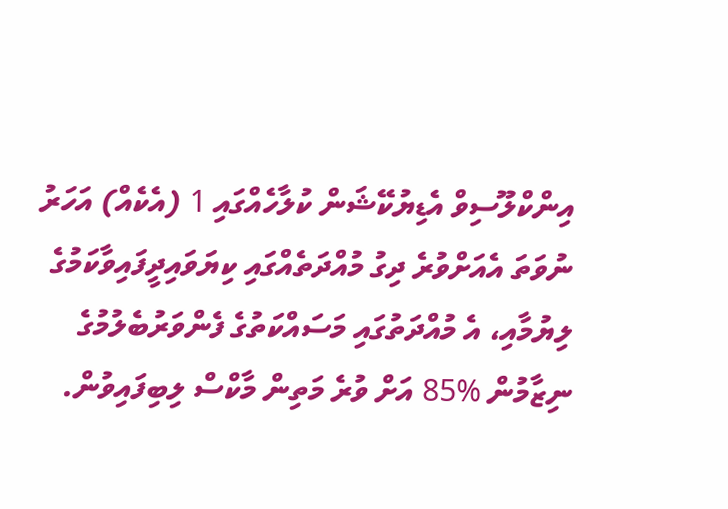އިންކްލޫސިވް އެޑިޔުކޭޝަން ކުލާހެއްގައި 1 (އެކެއް) އަހަރު ނުވަތަ އެއަށްވުރެ ދިގު މުއްދަތެއްގައި ކިޔަވައިދީފައިވާކަމުގެ ލިޔުމާއި، އެ މުއްދަތުގައި މަސައްކަތުގެ ފެންވަރުބެލުމުގެ ނިޒާމުން %85 އަށް ވުރެ މަތިން މާކްސް ލިބިފައިވުން.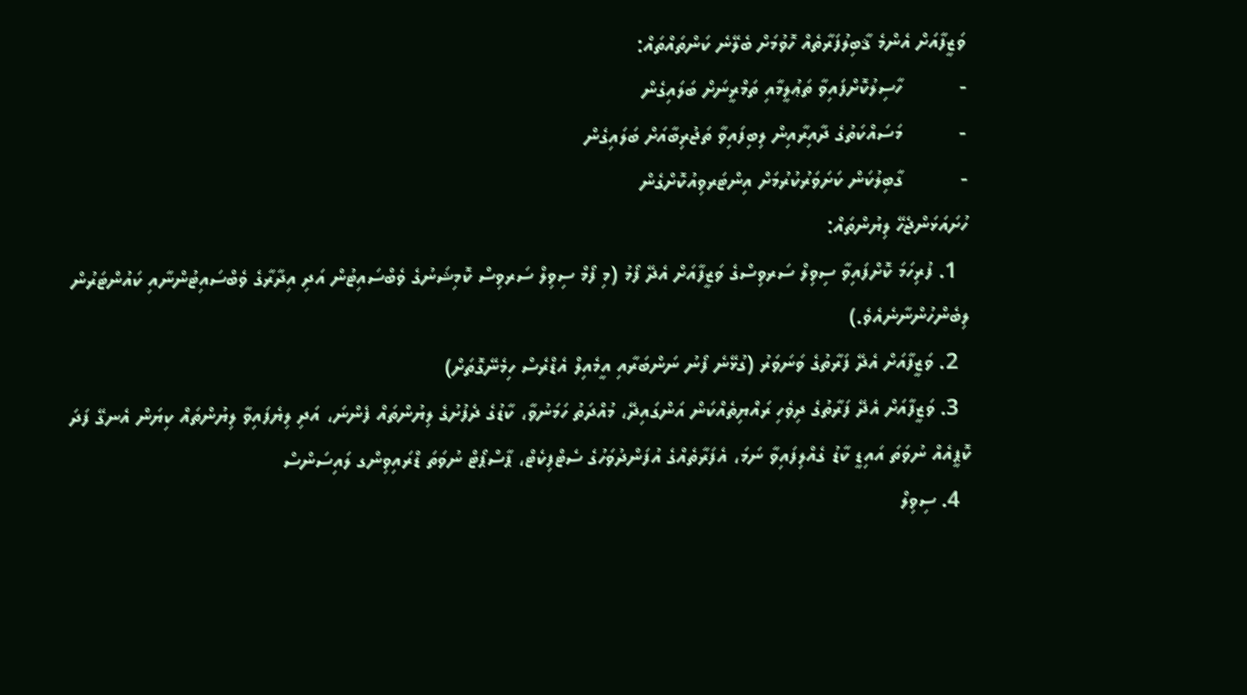ވަޒީފާއަށް އެންމެ ޤާބިލުފަރާތެއް ހޮވުމަށް ބެލޭނެ ކަންތައްތައް:
-          ހާސިލުކޮށްފައިވާ ތަޢުލީމާއި ތަމްރީނަށް ބަލައިގެން
-          މަސައްކަތުގެ ދާއިރާއިން ލިބިފައިވާ ތަޖުރިބާއަށް ބަލައިގެން
-          ގާބިލުކަން ކަށަވަރުކުރުމަށް އިންޓަރވިއުކޮށްގެން
ހުށައަޅަންޖެހޭ ލިޔުންތައް:
  1. ފުރިހަމަ ކޮށްފައިވާ ސިވިލް ސަރވިސްގެ ވަޒީފާއަށް އެދޭ ފޯމު (މި ފޯމް ސިވިލް ސަރވިސް ކޮމިޝަނުގެ ވެބްސައިޓުން އަދި އިދާރާގެ ވެބްސައިޓުންނާއި ކައުންޓަރުން ލިބެންހުންނާނެއެވެ.)
  2. ވަޒީފާއަށް އެދޭ ފަރާތުގެ ވަނަވަރު (ގުޅޭނެ ފޯނު ނަންބަރާއި އީމެއިލް އެޑްރެސް ހިމެނޭގޮތަށް)
  3. ވަޒީފާއަށް އެދޭ ފަރާތުގެ ދިވެހި ރައްޔިތެއްކަން އަންގައިދޭ، މުއްދަތު ހަމަނުވާ، ކާޑުގެ ދެފުށުގެ ލިޔުންތައް ފެންނަ، އަދި ލިޔެފައިވާ ލިޔުންތައް ކިޔަން އެނގޭ ފަދަ ކޮޕީއެއް ނުވަތަ އައިޑީ ކާޑު ގެއްލިފައިވާ ނަމަ، އެފަރާތެއްގެ އުފަންދުވަހުގެ ސެޓްފިކެޓް، ޕާސްޕޯޓް ނުވަތަ ޑްރައިވިންގ ލައިސަންސް
  4. ސިވިލް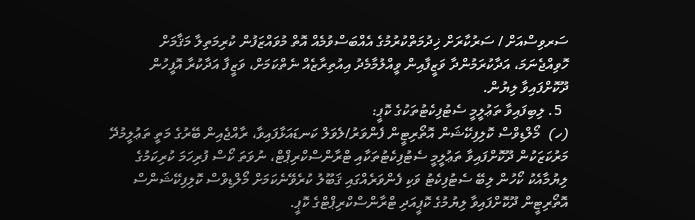ސަރވިސްއަށް / ސަރުކާރަށް ޚިދުމަތްކުރުމުގެ އެއްބަސްވުމެއް އޮތް މުވައްޒަފުން ކުރިމަތިލާ މަޤާމަށް ހޮވިއްޖެނަމަ، އަދާކުރަމުންދާ ވަޒީފާއިން ވީއްލުމާމެދު އިއުތިރާޒެއް ނެތްކަމަށް، ވަޒީފާ އަދާކުރާ އޮފީހުން ދޫކޮށްފައިވާ ލިޔުން.
  5. ލިބިފައިވާ ތަޢުލީމީ ސެޓުފިކެޓުތަކުގެ ކޮޕީ:
(ހ)  މޯލްޑިވްސް ކޮލިފިކޭޝަން އޮތޯރިޓީން ފެންވަރު/ލެވަލް ކަނޑައަޅާފައިވާ، ރާއްޖެއިން ބޭރުގެ މަތީ ތަޢުލީމުދޭ މަރުކަޒަކުން ދޫކޮށްފައިވާ ތަޢުލީމީ ސެޓުފިކެޓުތަކާއި ޓްރާންސްކްރިޕްޓް، ނުވަތަ ކޯސް ފުރިހަމަ ކުރިކަމުގެ ލިޔުމާއެކު ކޯހުން ލިބޭ ސެޓުފިކެޓު ވަކި ފެންވަރެއްގައި ޤަބޫލު ކުރެވޭނެކަމަށް މޯލްޑިވްސް ކޮލިފިކޭޝަންސް އޮތޯރިޓީން ދޫކޮށްފައިވާ ލިޔުމުގެ ކޮޕީއަދި ޓްރާންސްކްރިޕްޓްގެ ކޮޕީ.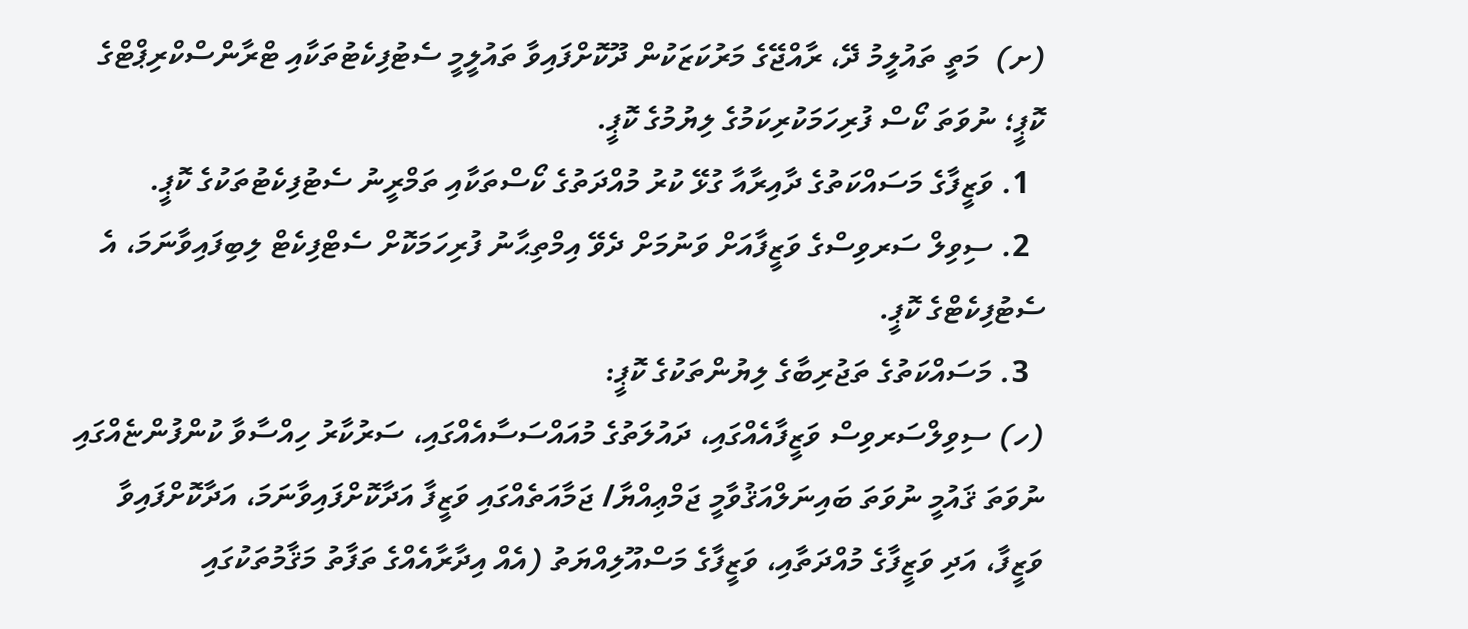(ށ)  މަތީ ތައުލީމު ދޭ، ރާއްޖޭގެ މަރުކަޒަކުން ދޫކޮށްފައިވާ ތައުލީމީ ސެޓުފިކެޓުތަކާއި ޓްރާންސްކްރިޕްޓްގެ ކޮޕީ؛ ނުވަތަ ކޯސް ފުރިހަމަކުރިކަމުގެ ލިޔުމުގެ ކޮޕީ.
  1. ވަޒީފާގެ މަސައްކަތުގެ ދާއިރާއާ ގުޅޭ ކުރު މުއްދަތުގެ ކޯސްތަކާއި ތަމްރީނު ސެޓުފިކެޓުތަކުގެ ކޮޕީ.
  2. ސިވިލް ސަރވިސްގެ ވަޒީފާއަށް ވަނުމަށް ދެވޭ އިމްތިޙާނު ފުރިހަމަކޮށް ސެޓްފިކެޓް ލިބިފައިވާނަމަ، އެ ސެޓުފިކެޓްގެ ކޮޕީ.
  3. މަސައްކަތުގެ ތަޖުރިބާގެ ލިޔުންތަކުގެ ކޮޕީ:
(ހ) ސިވިލްސަރވިސް ވަޒީފާއެއްގައި، ދައުލަތުގެ މުއައްސަސާއެއްގައި، ސަރުކާރު ހިއްސާވާ ކުންފުންޏެއްގައި ނުވަތަ ޤައުމީ ނުވަތަ ބައިނަލްއަޤުވާމީ ޖަމްޢިއްޔާ/ ޖަމާއަތެއްގައި ވަޒީފާ އަދާކޮށްފައިވާނަމަ، އަދާކޮށްފައިވާ ވަޒީފާ، އަދި ވަޒީފާގެ މުއްދަތާއި، ވަޒީފާގެ މަސްއޫލިއްޔަތު (އެއް އިދާރާއެއްގެ ތަފާތު މަޤާމުތަކުގައި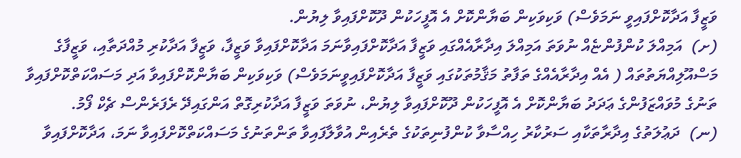ވަޒީފާ އަދާކޮށްފައިވީ ނަމަވެސް) ވަކިވަކިން ބަޔާންކޮށް އެ އޮފީހަކުން ދޫކޮށްފައިވާ ލިޔުން.
(ށ)  އަމިއްލަ ކުންފުންޏެއް ނުވަތަ އަމިއްލަ އިދާރާއެއްގައި ވަޒީފާ އަދާކޮށްފައިވާނަމަ އަދާކޮށްފައިވާ ވަޒީފާ، ވަޒީފާ އަދާކުރި މުއްދަތާއި، ވަޒީފާގެ މަސްއޫލިއްޔަތުތައް ( އެއް އިދާރާއެއްގެ ތަފާތު މަޤާމުތަކުގައި ވަޒީފާ އަދާކޮށްފައިވީނަމަވެސް) ވަކިވަކިން ބަޔާންކޮށްފައިވާ އަދި މަސައްކަތްކޮށްފައިވާ ތަނުގެ މުވައްޒަފުންގެ ޢަދަދު ބަޔާންކޮށް އެ އޮފީހަކުން ދޫކޮށްފައިވާ ލިޔުން، ނުވަތަ ވަޒީފާ އަދާކުރިގޮތް އަންގައިދޭ ރެފަރެންސް ޗެކް ފޯމު.
(ނ)  ދަޢުލަތުގެ އިދާރާތަކާއި ސަރުކާރު ހިއްސާވާ ކުންފުނިތަކުގެ ތެރެއިން އުވާލާފައިވާ ތަންތަނުގެ މަސައްކަތްކޮށްފައިވާ ނަމަ، އަދާކޮށްފައިވާ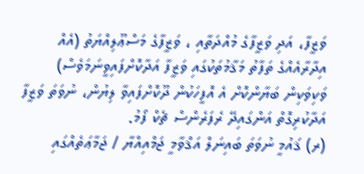ވަޒީފާ، އަދި ވަޒީފާގެ މުއްދަތާއި ، ވަޒީފާގެ މަސްޢޫލިއްޔަތު (އެއް އިދާރާއެއްގެ ތަފާތު މަޤާމުތަކުގައި ވަޒީފާ އަދާކޮށްފައިވީނަމަވެސް) ވަކިވަކިން ބަޔާންކޮށް އެ އޮފީހަކުން ދޫކޮށްފައިވާ ލިޔުން، ނުވަތަ ވަޒީފާ އަދާކުރިގޮތް އަންގައިދޭ ރެފަރެންސް ޗެކް ފޯމު.
(ރ) ޤައުމީ ނުވަތަ ބައިނަލް އަޤްވާމީ ޖަމްއިއްޔާ / ޖަމާޢަތެއްގައި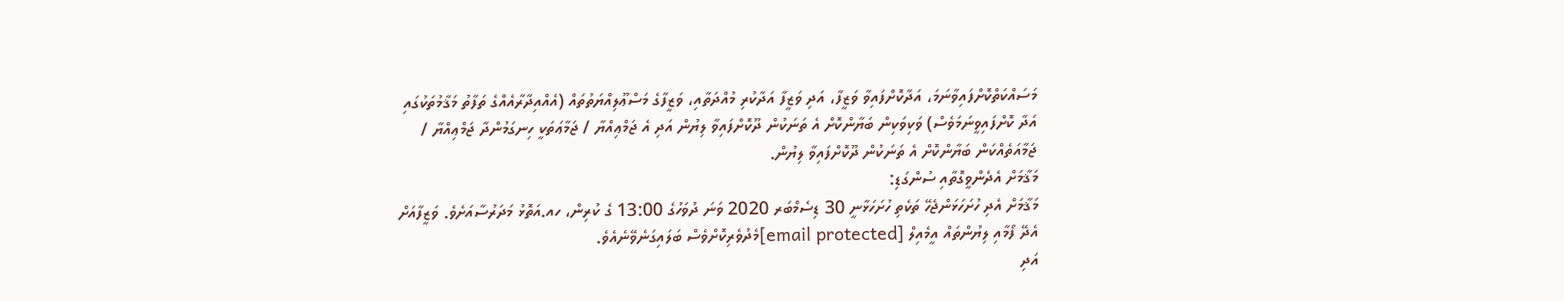މަސައްކަތްކޮށްފައިވާނަމަ، އަދާކޮށްފައިވާ ވަޒީފާ، އަދި ވަޒީފާ އަދާކުރި މުއްދަތާއި، ވަޒީފާގެ މަސްޢޫލިއްޔަތުތައް (އެއްއިދާރާއެއްގެ ތަފާތު މަޤާމުތަކުގައި އަދާ ކޮށްފައިވީނަމަވެސް) ވަކިވަކިން ބަޔާންކޮށް އެ ތަނަކުން ދޫކޮށްފައިވާ ލިޔުން އަދި އެ ޖަމްޢިއްޔާ / ޖަމާޢަތަކީ ހިނގަމުންދާ ޖަމްޢިއްޔާ / ޖަމާއަތެއްކަން ބަޔާންކޮށް އެ ތަނަކުން ދޫކޮށްފައިވާ ލިޔުން.
މަޤާމަށް އެދެންވީގޮތާއި ސުންގަޑި:
މަޤާމަށް އެދި ހުށަހަޅަންޖެހޭ ތަކެތި ހުށަހަޅާނީ 30 ޑިސެމްބަރ 2020 ވަނަ ދުވަހުގެ 13:00 ގެ ކުރިން، ހއ.އަތޮޅު މަދަރުސާއަށެވެ. ވަޒީފާއަށް އެދޭ ފޯމާއި ލިޔުންތައް އީމެއިލް [email protected]މެދުވެރިކޮށްވެސް ބަލައިގަނެވޭނެއެވެ.
އަދި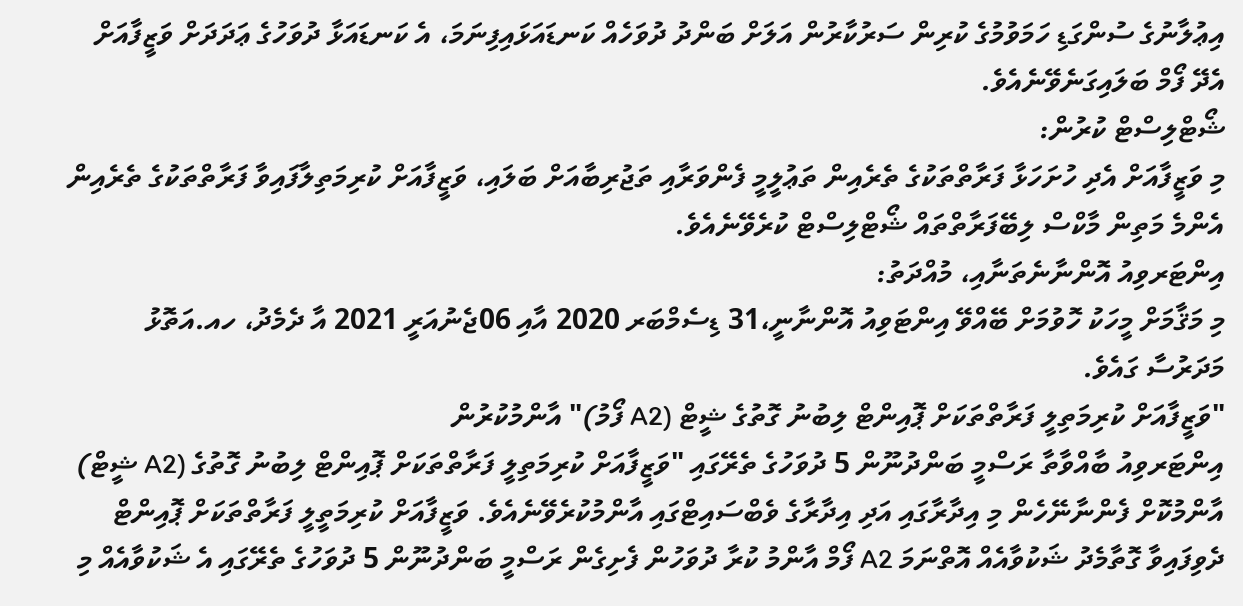އިޢުލާނުގެ ސުންގަޑި ހަމަވުމުގެ ކުރިން ސަރުކާރުން އަލަށް ބަންދު ދުވަހެއް ކަނޑައަޅައިފިނަމަ، އެ ކަނޑައަޅާ ދުވަހުގެ ޢަދަދަށް ވަޒީފާއަށް އެދޭ ފޯމް ބަލައިގަނެވޭނެއެވެ.
ޝޯޓްލިސްޓް ކުރުން:
މި ވަޒީފާއަށް އެދި ހުށަހަޅާ ފަރާތްތަކުގެ ތެރެއިން ތަޢުލީމީ ފެންވަރާއި ތަޖުރިބާއަށް ބަލައި، ވަޒީފާއަށް ކުރިމަތިލާފައިވާ ފަރާތްތަކުގެ ތެރެއިން އެންމެ މަތިން މާކްސް ލިބޭފަރާތްތައް ޝޯޓްލިސްޓް ކުރެވޭނެއެވެ.
އިންޓަރވިއު އޮންނާނެތަނާއި، މުއްދަތު:
މި މަޤާމަށް މީހަކު ހޮވުމަށް ބޭއްވޭ އިންޓަވިއު އޮންނާނީ،31 ޑިސެމްބަރ 2020 އާއި 06ޖެނުއަރީ 2021 އާ ދެމެދު، ހއ.އަތޮޅު މަދަރުސާ ގައެވެ.
"ވަޒީފާއަށް ކުރިމަތިލީ ފަރާތްތަކަށް ޕޮއިންޓް ލިބުނު ގޮތުގެ ޝީޓް (A2 ފޯމު)" އާންމުކުރުން
އިންޓަރވިއު ބާއްވާތާ ރަސްމީ ބަންދުނޫން 5 ދުވަހުގެ ތެރޭގައި "ވަޒީފާއަށް ކުރިމަތިލީ ފަރާތްތަކަށް ޕޮއިންޓް ލިބުނު ގޮތުގެ (A2 ޝީޓް) އާންމުކޮށް ފެންނާނޭހެން މި އިދާރާގައި އަދި އިދާރާގެ ވެބްސައިޓްގައި އާންމުކުރެވޭނެއެވެ. ވަޒީފާއަށް ކުރިމަތީލީ ފަރާތްތަކަށް ޕޮއިންޓް ދެވިފައިވާ ގޮތާމެދު ޝަކުވާއެއް އޮތްނަމަ A2 ފޯމް އާންމު ކުރާ ދުވަހުން ފެށިގެން ރަސްމީ ބަންދުނޫން 5 ދުވަހުގެ ތެރޭގައި އެ ޝަކުވާއެއް މި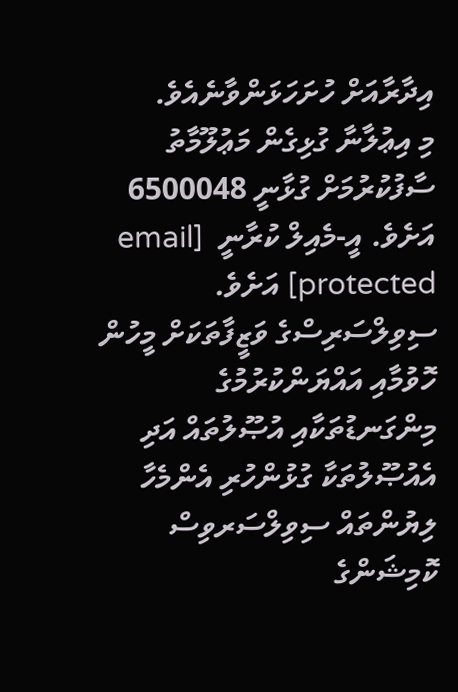އިދާރާއަށް ހުށަހަޅަންވާނެއެވެ.
މި އިޢުލާނާ ގުޅިގެން މަޢުލޫމާތު ސާފުކުރުމަށް ގުޅާނީ 6500048 އަށެވެ. އީ-މެއިލް ކުރާނީ  [email protected] އަށެވެ. ސިވިލްސަރިސްގެ ވަޒީފާތަކަށް މީހުން ހޮވުމާއި އައްޔަންކުރުމުގެ މިންގަނޑުތަކާއި އުޞޫލުތައް އަދި އެއުޞޫލުތަކާ ގުޅުންހުރި އެންމެހާ ލިޔުންތައް ސިވިލްސަރވިސް ކޮމިޝަންގެ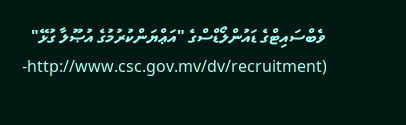ވެބްސައިޓްގެ ޑައުންލޯޑްސްގެ "އަޢްޔަންކުރުމުގެ އުޞޫލާ ގުޅޭ" (http://www.csc.gov.mv/dv/recruitment-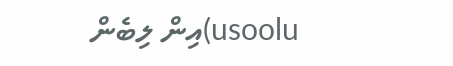usoolu)އިން ލިބެން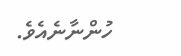ހުންނާނެއެވެ.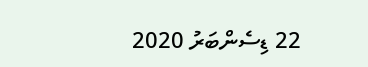22 ޑިސެންބަރު 2020